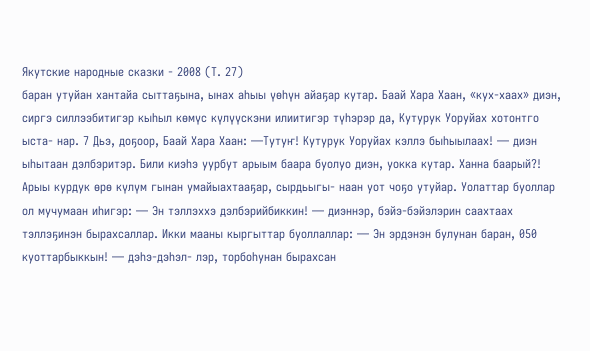Якутские народные сказки - 2008 (Т. 27)
баран утуйан хантайа сыттаҕына, ынах аһыы үөһүн айаҕар кутар. Баай Хара Хаан, «кух-хаах» диэн, сиргэ силлээбитигэр кыһыл көмүс күлүүскэни илиитигэр түһэрэр да, Кутурук Уоруйах хотонтго ыста- нар. 7 Дьэ, доҕоор, Баай Хара Хаан: —Тутуҥ! Кутурук Уоруйах кэллэ быһыылаах! — диэн ыһытаан дэлбэритэр. Били киэһэ уурбут арыым баара буолуо диэн, уокка кутар. Ханна баарый?! Арыы курдук өрө күлүм гынан умайыахтааҕар, сырдьыгы- наан уот чоҕо утуйар. Уолаттар буоллар ол мучумаан иһигэр: — Эн тэллэххэ дэлбэрийбиккин! — диэннэр, бэйэ-бэйэлэрин саахтаах тэллэҕинэн бырахсаллар. Икки мааны кыргыттар буоллаллар: — Эн эрдэнэн булунан баран, 050 куоттарбыккын! — дэһэ-дэһэл- лэр, торбоһунан бырахсан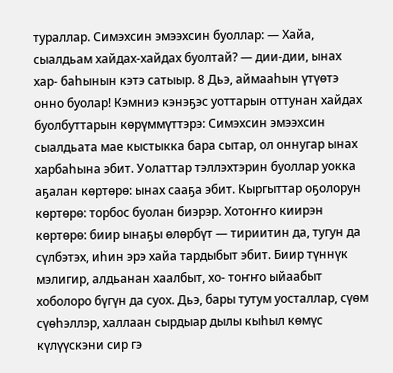тураллар. Симэхсин эмээхсин буоллар: — Хайа, сыалдьам хайдах-хайдах буолтай? — дии-дии, ынах хар- баһынын кэтэ сатыыр. 8 Дьэ, аймааһын үтүөтэ онно буолар! Кэмниэ кэнэҕэс уоттарын оттунан хайдах буолбуттарын көрүммүттэрэ: Симэхсин эмээхсин сыалдьата мае кыстыкка бара сытар, ол оннугар ынах харбаһына эбит. Уолаттар тэллэхтэрин буоллар уокка аҕалан көртөрө: ынах сааҕа эбит. Кыргыттар оҕолорун көртөрө: торбос буолан биэрэр. Хотоҥҥо киирэн көртөрө: биир ынаҕы өлөрбүт — тириитин да, тугун да сүлбэтэх, иһин эрэ хайа тардыбыт эбит. Биир түннүк мэлигир, алдьанан хаалбыт, хо- тоҥҥо ыйаабыт хоболоро бүгүн да суох. Дьэ, бары тутум уосталлар, сүөм сүөһэллэр, халлаан сырдыар дылы кыһыл көмүс күлүүскэни сир гэ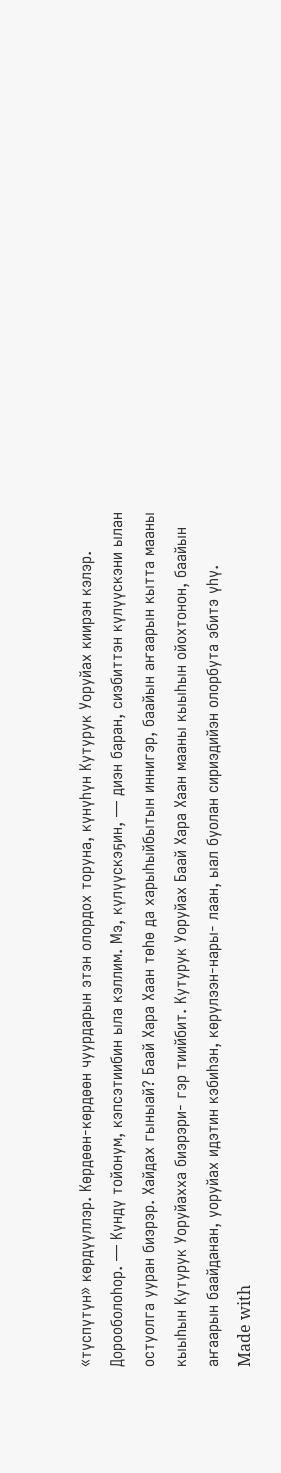«түспүтүн» көрдүүллэр. Көрдөөн-көрдөөн чуурдарын этэн олордох торуна, күнүһүн Кутурук Уоруйах киирэн кэлэр. Дорооболоһор. — Күндү тойонум, кэпсэтиибин ыла кэллим. Мэ, күлүүскэҕин, — диэн баран, сиэбиттэн күлүүскэни ылан остуолга ууран биэрэр. Хайдах гыныай? Баай Хара Хаан төһө да харыһыйбытын иннигэр, баайын аҥаарын кытта мааны кыыһын Кутурук Уоруйахха биэрэри- гэр тиийбит. Кутурук Уоруйах Баай Хара Хаан мааны кыыһын ойохтонон, баайын аҥаарын баайданан, уоруйах идэтин кэбиһэн, көрүлээн-нары- лаан, ыал буолан сириэдийэн олорбута эбитэ үһү.
Made with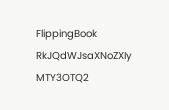FlippingBook
RkJQdWJsaXNoZXIy MTY3OTQ2